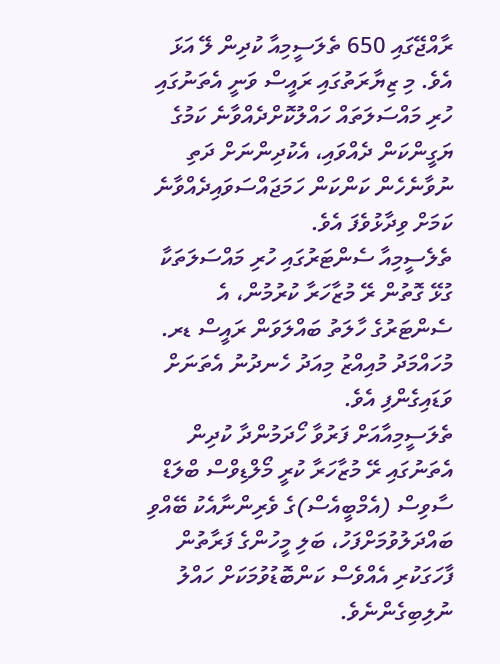ރާއްޖޭގައި 650 ތެލަސީމިއާ ކުދިން ލޭ އަޅަ އެވެ. މި ޒިޔާރަތުގައި ރައީސް ވަނީ އެތަނުގައި ހުރި މައްސަލަތައް ހައްލުކޮށްދެއްވާނެ ކަމުގެ ޔަގީންކަން ދެއްވައި، އެކުދިންނަށް ދަތި ނުވާނެހެން ކަންކަން ހަމަޖައްސަވައިދެއްވާނެ ކަމަށް ވިދާޅުވެފަ އެވެ.
ތެލެސީމިއާ ސެންޓަރުގައި ހުރި މައްސަލަތަކާ ގުޅޭ ގޮތުން ރޭ މުޒާހަރާ ކުރުމުން، އެ ސެންޓަރުގެ ހާލަތު ބައްލަވަން ރައީސް ޑރ. މުހައްމަދު މުއިއްޒު މިއަދު ހެނދުނު އެތަނަށް ވަޑައިގެންފި އެވެ.
ތެލަސީމިއާއަށް ފަރުވާ ހޯދަމުންދާ ކުދިން އެތަނުގައި ރޭ މުޒާހަރާ ކުރީ މޯލްޑިވްސް ބްލަޑް ސާވިސް (އެމްބީއެސް)ގެ ވެރިންނާއެކު ބޭއްވި ބައްދަލުވުމަށްފަހު، ބަލި މީހުންގެ ފަރާތުން ފާހަގަކުރި އެއްވެސް ކަންބޮޑުވުމަކަށް ހައްލު ނުލިބިގެންނެވެ.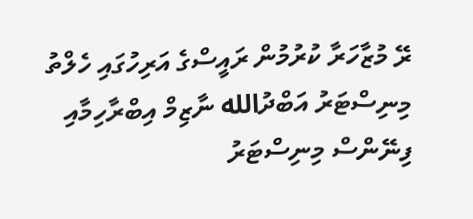ރޭ މުޒާހަރާ ކުރުމުން ރައީސްގެ އަރިހުގައި ހެލްތު މިނިސްޓަރު އަބްދުالله ނާޒިމް އިބްރާހިމާއި ފިނޭންސް މިނިސްޓަރު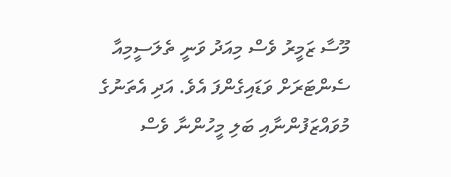މޫސާ ޒަމީރު ވެސް މިއަދު ވަނީ ތެލަސީމިއާ ސެންޓަރަށް ވަޑައިގެންފަ އެވެ. އަދި އެތަނުގެ މުވައްޒަފުންނާއި ބަލި މީހުންނާ ވެސް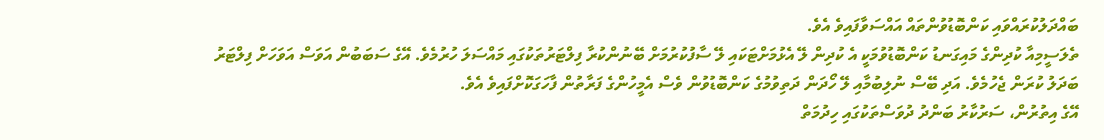ބައްދަލުކުރައްވައި ކަންބޮޑުވުންތައް އައްސަވާފައިވެ އެވެ.
ތެލަސީމިއާ ކުދިންގެ މައިގަނޑު ކަންބޮޑުވުމަކީ އެ ކުދިން ލޭ އެޅުމަށްޓަކައި ލޭ ސާފުކުރުމަށް ބޭނުންކުރާ ފިލްޓަރުތަކުގައި މައްސަލަ ހުރުމެވެ. އޭގެ ސަބަބުން އަވަސް އަވަހަށް ފިލްޓަރު ބަދަލު ކުރަން ޖެހުމެވެ. އަދި ބޭސް ނުލިބުމާއި ލޭ ހޯދަން ދަތިވުމުގެ ކަންބޮޑުވުން ވެސް އެމީހުންގެ ފަރާތުން ފާހަގަކޮށްފައިވެ އެވެ.
އޭގެ އިތުރުން، ސަރުކާރު ބަންދު ދުވަސްތަކުގައި ހިދުމަތް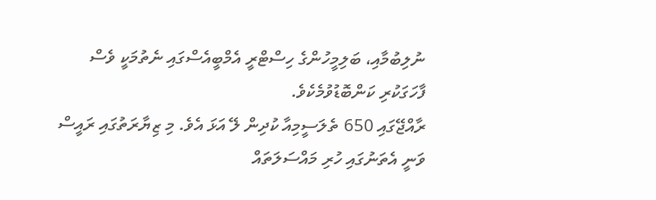ނުލިބުމާއި، ބަލިމީހުންގެ ހިސްޓްރީ އެމްބީއެސްގައި ނެތުމަކީ ވެސް ފާހަގަކުރި ކަންބޮޑުވުމެކެވެ.
ރާއްޖޭގައި 650 ތެލަސީމިއާ ކުދިން ލޭ އަޅަ އެވެ. މި ޒިޔާރަތުގައި ރައީސް ވަނީ އެތަނުގައި ހުރި މައްސަލަތައް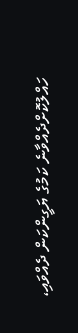ހައްލުކޮށްދެއްވާނެ ކަމުގެ ޔަގީންކަން ދެއްވައި،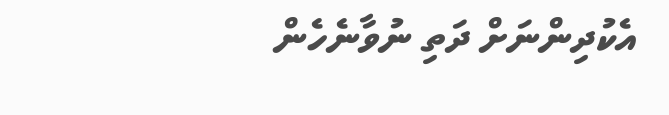އެކުދިންނަށް ދަތި ނުވާނެހެން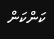ކަންކަން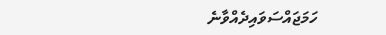ހަމަޖައްސަވައިދެއްވާނެ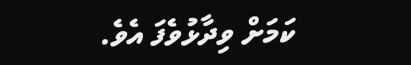ކަމަށް ވިދާޅުވެފަ އެވެ.